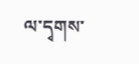ལ་དྭགས་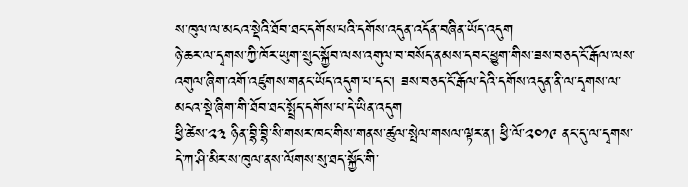ས་ཁུལ་ལ་མངའ་སྡེའི་ཐོབ་ཐང་དགོས་པའི་དགོས་འདུན་འདོན་བཞིན་ཡོད་འདུག
ཉེ་ཆར་ལ་དྭགས་ཀྱི་ཁོར་ཡུག་སྲུང་སྐྱོབ་ལས་འགུལ་བ་བསོད་ནམས་དབང་ཕྱུག་གིས་ཟས་བཅད་ངོ་རྒོལ་ལས་འགུལ་ཞིག་འགོ་འཛུགས་གནང་ཡོད་འདུག་པ་དང་། ཟས་བཅད་ངོ་རྒོལ་དེའི་དགོས་འདུན་ནི་ལ་དྭགས་ལ་མངའ་སྡེ་ཞིག་གི་ཐོབ་ཐང་སྤྲོད་དགོས་པ་དེ་ཡིན་འདུག
ཕྱི་ཚེས་༢༣ ཉིན་བྷི་བྷི་སི་གསར་ཁང་གིས་གནས་ཚུལ་སྤེལ་གསལ་ལྟར་ན། ཕྱི་ལོ་༢༠༡༩ ནང་དུ་ལ་དྭགས་དེ་ཀ་ཤི་མིར་ས་ཁུལ་ནས་ལོགས་སུ་ཐད་སྐྱོང་གི་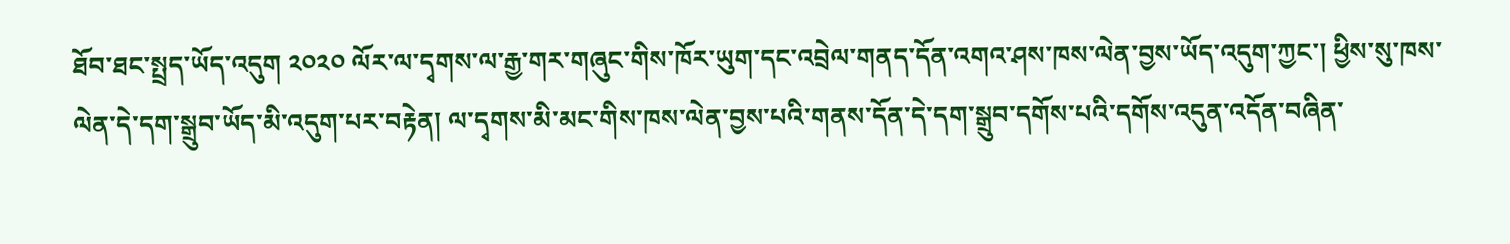ཐོབ་ཐང་སྤྲད་ཡོད་འདུག ༢༠༢༠ ལོར་ལ་དྭགས་ལ་རྒྱ་གར་གཞུང་གིས་ཁོར་ཡུག་དང་འབྲེལ་གནད་དོན་འགའ་ཤས་ཁས་ལེན་བྱས་ཡོད་འདུག་ཀྱང་། ཕྱིས་སུ་ཁས་ལེན་དེ་དག་སྒྲུབ་ཡོད་མི་འདུག་པར་བརྟེན། ལ་དྭགས་མི་མང་གིས་ཁས་ལེན་བྱས་པའི་གནས་དོན་དེ་དག་སྒྲུབ་དགོས་པའི་དགོས་འདུན་འདོན་བཞིན་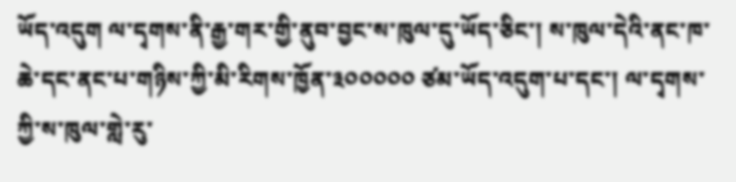ཡོད་འདུག ལ་དྭགས་ནི་རྒྱ་གར་གྱི་ནུབ་བྱང་ས་ཁུལ་དུ་ཡོད་ཅིང་། ས་ཁུལ་དེའི་ནང་ཁ་ཆེ་དང་ནང་པ་གཉིས་ཀྱི་མི་རིགས་ཁྱོན་༣༠༠༠༠༠ ཙམ་ཡོད་འདུག་པ་དང་། ལ་དྭགས་ཀྱི་ས་ཁུལ་གླེ་རུ་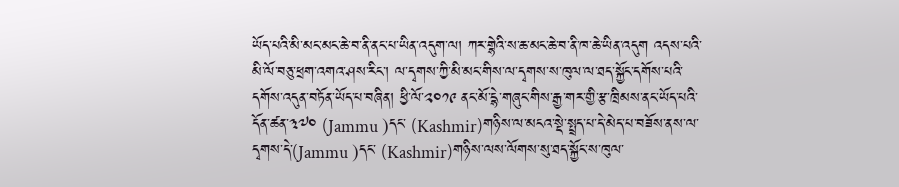ཡོད་པའི་མི་མང་མང་ཆེ་བ་ནི་ནང་པ་ཡིན་འདུག་ལ། ཀར་གྷེའི་ས་ཆ་མང་ཆེ་བ་ནི་ཁ་ཆེ་ཡིན་འདུག འདས་པའི་མི་ལོ་བཅུ་ཕྲག་འགའ་ཤས་རིང་། ལ་དྭགས་ཀྱི་མི་མང་གིས་ལ་དྭགས་ས་ཁུལ་ལ་ཐད་སྐྱོང་དགོས་པའི་དགོས་འདུན་བཏོན་ཡོད་པ་བཞིན། ཕྱི་ལོ་༢༠༡༩ ནང་མོ་དྷེ་གཞུང་གིས་རྒྱ་གར་གྱི་རྩ་ཁྲིམས་ནང་ཡོད་པའི་དོན་ཚན་༣༧༠ (Jammu )དང་ (Kashmir)གཉིས་ལ་མངའ་སྡེ་སྤྲད་པ་དེ་མེད་པ་བཟོས་ནས་ལ་དྭགས་དེ་(Jammu )དང་ (Kashmir)གཉིས་ལས་ལོགས་སུ་ཐད་སྐྱོང་ས་ཁུལ་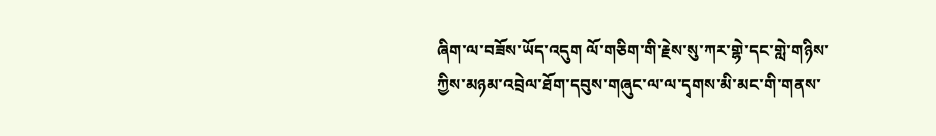ཞིག་ལ་བཟོས་ཡོད་འདུག ལོ་གཅིག་གི་རྗེས་སུ་ཀར་གྷེ་དང་གླེ་གཉིས་ཀྱིས་མཉམ་འབྲེལ་ཐོག་དབུས་གཞུང་ལ་ལ་དྭགས་མི་མང་གི་གནས་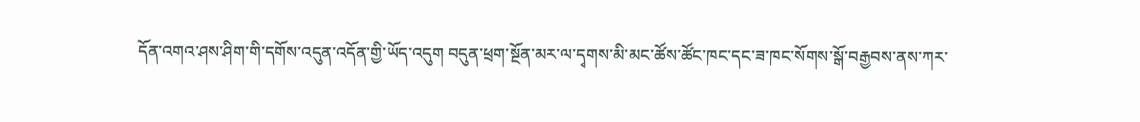དོན་འགའ་ཤས་ཤིག་གི་དགོས་འདུན་འདོན་གྱི་ཡོད་འདུག བདུན་ཕྲག་སྔོན་མར་ལ་དྭགས་མི་མང་ཚོས་ཚོང་ཁང་དང་ཟ་ཁང་སོགས་སྒོ་བརྒྱབས་ནས་ཀར་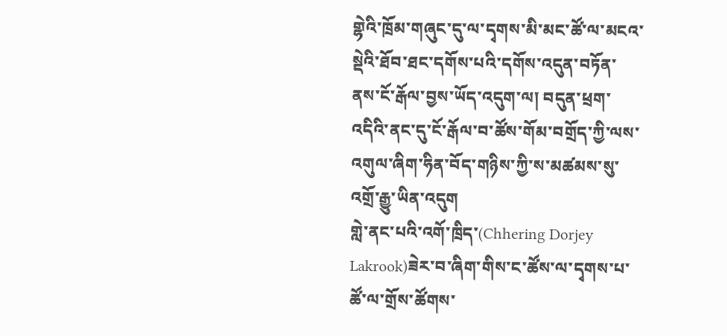གྷེའི་ཁྲོམ་གཞུང་དུ་ལ་དྭགས་མི་མང་ཚོ་ལ་མངའ་སྡེའི་ཐོབ་ཐང་དགོས་པའི་དགོས་འདུན་བཏོན་ནས་ངོ་རྒོལ་བྱས་ཡོད་འདུག་ལ། བདུན་ཕྲག་འདིའི་ནང་དུ་ངོ་རྒོལ་བ་ཚོས་གོམ་བགྲོད་ཀྱི་ལས་འགུལ་ཞིག་ཧིན་བོད་གཉིས་ཀྱི་ས་མཚམས་སུ་འགྲོ་རྒྱུ་ཡིན་འདུག
གླེ་ནང་པའི་འགོ་ཁྲིད་(Chhering Dorjey Lakrook)ཟེར་བ་ཞིག་གིས་ང་ཚོས་ལ་དྭགས་པ་ཚོ་ལ་གྲོས་ཚོགས་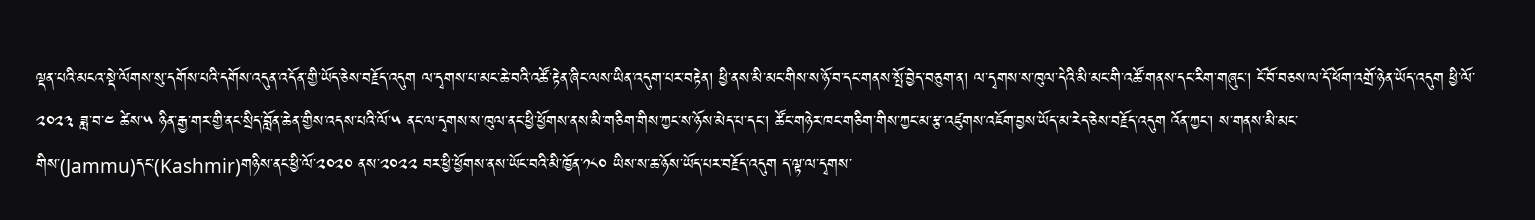ལྡན་པའི་མངའ་སྡེ་ལོགས་སུ་དགོས་པའི་དགོས་འདུན་འདོན་གྱི་ཡོད་ཅེས་བརྗོད་འདུག ལ་དྭགས་པ་མང་ཆེ་བའི་འཚོ་རྟེན་ཞིང་ལས་ཡིན་འདུག་པར་བརྟེན། ཕྱི་ནས་མི་མང་གིས་ས་ཉོ་བ་དང་གནས་སྤོ་བྱེད་བཅུག་ན། ལ་དྭགས་ས་ཁུལ་དེའི་མི་མང་གི་འཚོ་གནས་དང་རིག་གཞུང་། ངོ་བོ་བཅས་ལ་དོ་ཕོག་འགྲོ་ཉེན་ཡོད་འདུག ཕྱི་ལོ་༢༠༢༣ ཟླ་བ་༤ ཚེས་༥ ཉིན་རྒྱ་གར་གྱི་ནང་སྲིད་བློན་ཆེན་གྱིས་འདས་པའི་ལོ་༥ ནང་ལ་དྭགས་ས་ཁུལ་ནང་ཕྱི་ཕྱོགས་ནས་མི་གཅིག་གིས་ཀྱང་ས་ཉོས་མེད་པ་དང་། ཚོང་གཉེར་ཁང་གཅིག་གིས་ཀྱང་མ་རྩ་འཛུགས་འཇོག་བྱས་ཡོད་མ་རེད་ཅེས་བརྗོད་འདུག འོན་ཀྱང་། ས་གནས་མི་མང་གིས་(Jammu)དང་(Kashmir)གཉིས་ནང་ཕྱི་ལོ་༢༠༢༠ ནས་༢༠༢༢ བར་ཕྱི་ཕྱོགས་ནས་ཡོང་བའི་མི་ཁྱོན་༡༨༠ ཡིས་ས་ཆ་ཉོས་ཡོད་པར་བརྗོད་འདུག ད་ལྟ་ལ་དྭགས་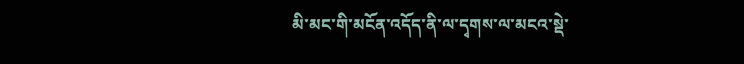མི་མང་གི་མངོན་འདོད་ནི་ལ་དྭགས་ལ་མངའ་སྡེ་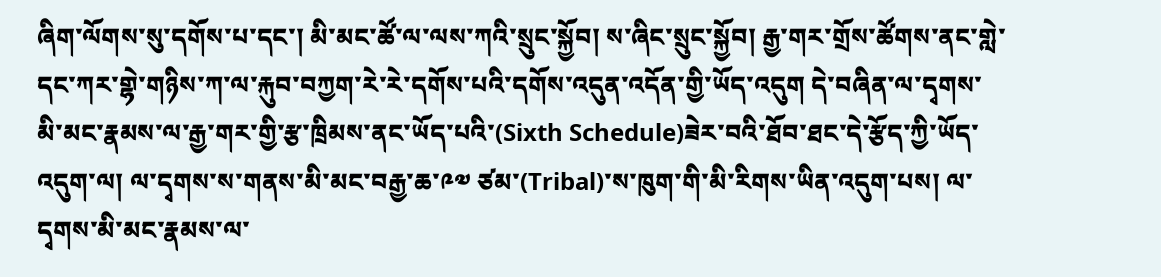ཞིག་ལོགས་སུ་དགོས་པ་དང་། མི་མང་ཚོ་ལ་ལས་ཀའི་སྲུང་སྐྱོབ། ས་ཞིང་སྲུང་སྐྱོབ། རྒྱ་གར་གྲོས་ཚོགས་ནང་གླེ་དང་ཀར་གྷེ་གཉིས་ཀ་ལ་རྐུབ་བཀྱག་རེ་རེ་དགོས་པའི་དགོས་འདུན་འདོན་གྱི་ཡོད་འདུག དེ་བཞིན་ལ་དྭགས་མི་མང་རྣམས་ལ་རྒྱ་གར་གྱི་རྩ་ཁྲིམས་ནང་ཡོད་པའི་(Sixth Schedule)ཟེར་བའི་ཐོབ་ཐང་དེ་རྩོད་ཀྱི་ཡོད་འདུག་ལ། ལ་དྭགས་ས་གནས་མི་མང་བརྒྱ་ཆ་༩༧ ཙམ་(Tribal)་ས་ཁུག་གི་མི་རིགས་ཡིན་འདུག་པས། ལ་དྭགས་མི་མང་རྣམས་ལ་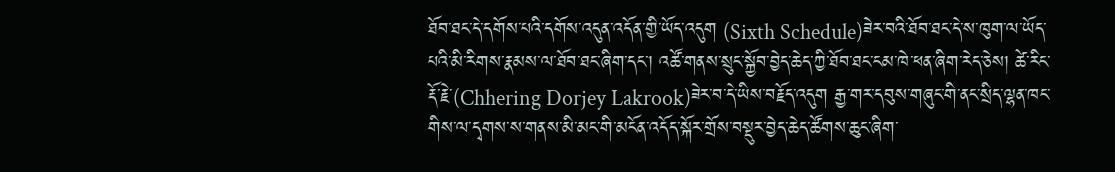ཐོབ་ཐང་དེ་དགོས་པའི་དགོས་འདུན་འདོན་གྱི་ཡོད་འདུག (Sixth Schedule)ཟེར་བའི་ཐོབ་ཐང་དེ་ས་ཁུག་ལ་ཡོད་པའི་མི་རིགས་རྣམས་ལ་ཐོབ་ཐང་ཞིག་དང་། འཚོ་གནས་སྲུང་སྐྱོབ་བྱེད་ཆེད་ཀྱི་ཐོབ་ཐང་ངམ་ཁེ་ཕན་ཞིག་རེད་ཅེས། ཚེ་རིང་རྡོ་རྗེ་(Chhering Dorjey Lakrook)ཟེར་བ་དེ་ཡིས་བརྗོད་འདུག རྒྱ་གར་དབུས་གཞུང་གི་ནང་སྲིད་ལྷན་ཁང་གིས་ལ་དྭགས་ས་གནས་མི་མང་གི་མངོན་འདོད་སྐོར་གྲོས་བསྡུར་བྱེད་ཆེད་ཚོགས་ཆུང་ཞིག་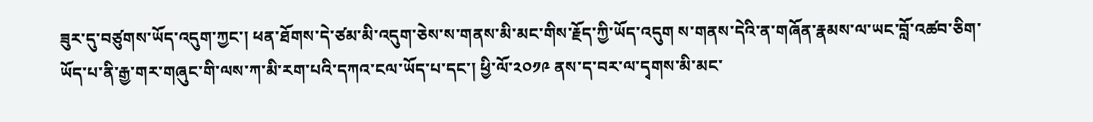ཟུར་དུ་བཙུགས་ཡོད་འདུག་ཀྱང་། ཕན་ཐོགས་དེ་ཙམ་མི་འདུག་ཅེས་ས་གནས་མི་མང་གིས་རྗོད་ཀྱི་ཡོད་འདུག ས་གནས་དེའི་ན་གཞོན་རྣམས་ལ་ཡང་བློ་འཚབ་ཅིག་ཡོད་པ་ནི་རྒྱ་གར་གཞུང་གི་ལས་ཀ་མི་རག་པའི་དཀའ་ངལ་ཡོད་པ་དང་། ཕྱི་ལོ་༢༠༡༩ ནས་ད་བར་ལ་དྭགས་མི་མང་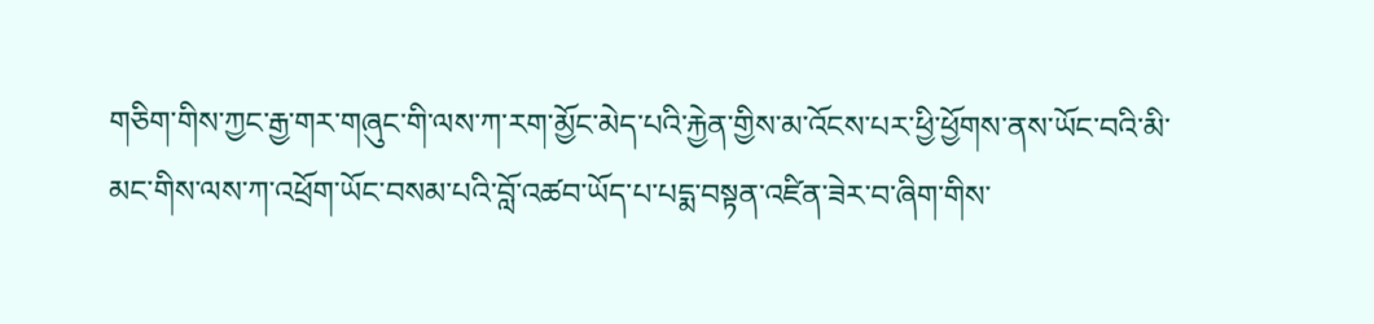གཅིག་གིས་ཀྱང་རྒྱ་གར་གཞུང་གི་ལས་ཀ་རག་མྱོང་མེད་པའི་རྐྱེན་གྱིས་མ་འོངས་པར་ཕྱི་ཕྱོགས་ནས་ཡོང་བའི་མི་མང་གིས་ལས་ཀ་འཕྲོག་ཡོང་བསམ་པའི་བློ་འཚབ་ཡོད་པ་པདྨ་བསྟན་འཛིན་ཟེར་བ་ཞིག་གིས་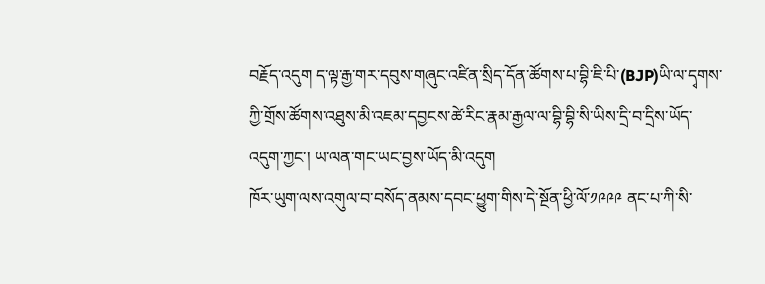བརྗོད་འདུག ད་ལྟ་རྒྱ་གར་དབུས་གཞུང་འཛིན་སྲིད་དོན་ཚོགས་པ་བྷི་ཇི་པི་(BJP)ཡི་ལ་དྭགས་ཀྱི་གྲོས་ཚོགས་འཐུས་མི་འཇམ་དབྱངས་ཚེ་རིང་རྣམ་རྒྱལ་ལ་བྷི་བྷི་སི་ཡིས་དྲི་བ་དྲིས་ཡོད་འདུག་ཀྱང་། ཡ་ལན་གང་ཡང་བྱས་ཡོད་མི་འདུག
ཁོར་ཡུག་ལས་འགུལ་བ་བསོད་ནམས་དབང་ཕྱུག་གིས་དེ་སྔོན་ཕྱི་ལོ་༡༩༩༩ ནང་པ་ཀི་སི་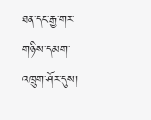ཐན་དང་རྒྱ་གར་གཉིས་དམག་འཁྲུག་ཤོར་དུས།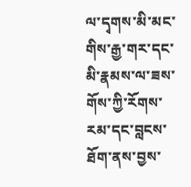ལ་དྭགས་མི་མང་གིས་རྒྱ་གར་དང་མི་རྣམས་ལ་ཟས་གོས་ཀྱི་རོགས་རམ་དང་བླངས་ཐོག་ནས་བྱས་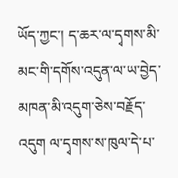ཡོད་ཀྱང་། ད་ཆར་ལ་དྭགས་མི་མང་གི་དགོས་འདུན་ལ་ཡ་བྱེད་མཁན་མི་འདུག་ཅེས་བརྗོད་འདུག ལ་དྭགས་ས་ཁུལ་དེ་པ་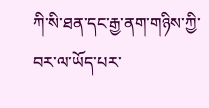ཀི་སི་ཐན་དང་རྒྱ་ནག་གཉིས་ཀྱི་བར་ལ་ཡོད་པར་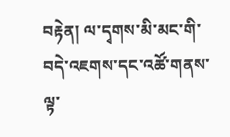བརྟེན། ལ་དྭགས་མི་མང་གི་བདེ་འཇགས་དང་འཚོ་གནས་ལྟ་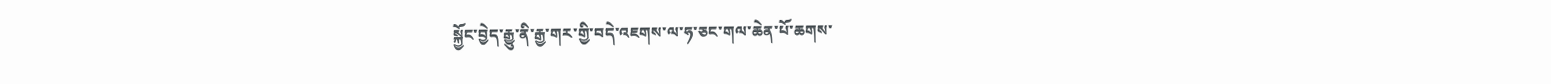སྐྱོང་བྱེད་རྒྱུ་ནི་རྒྱ་གར་གྱི་བདེ་འཇགས་ལ་ཧ་ཅང་གལ་ཆེན་པོ་ཆགས་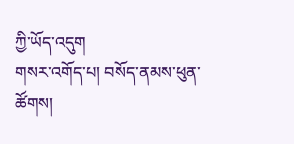ཀྱི་ཡོད་འདུག
གསར་འགོད་པ། བསོད་ནམས་ཕུན་ཚོགས།